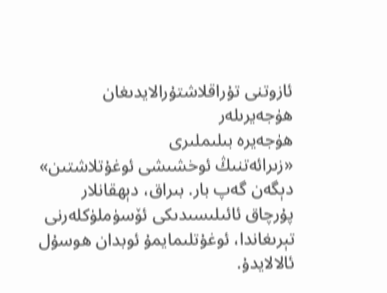ئازوتنى تۇراقلاشتۇرالايدىغان ھۈجەيرىلەر
ھۈجەيرە بىلىملىرى
«زىرائەتنىڭ ئوخشىشى ئوغۇتلاشتىن» دېگەن گەپ بار. بىراق، دېھقانلار پۇرچاق ئائىلىسىدىكى ئۆسۈملۈكلەرنى تېرىغاندا، ئوغۇتلىمايمۇ ئوبدان ھوسۇل ئالالايدۇ.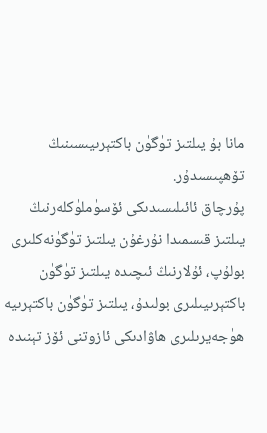مانا بۇ يىلتىز تۈگۈن باكتېرىيىسىنىڭ تۆھپىسىدۇر.
پۇرچاق ئائىلىسىدىكى ئۆسۈملۈكلەرنىڭ يىلتىز قىسمىدا نۇرغۇن يىلتىز تۈگۈنەكلىرى بولۇپ، ئۇلارنىڭ ئىچىدە يىلتىز تۈگۈن باكتېرىيىلىرى بولىدۇ، يىلتىز تۈگۈن باكتېرىيە ھۈجەيرىلىرى ھاۋادىكى ئازوتنى ئۆز تېنىدە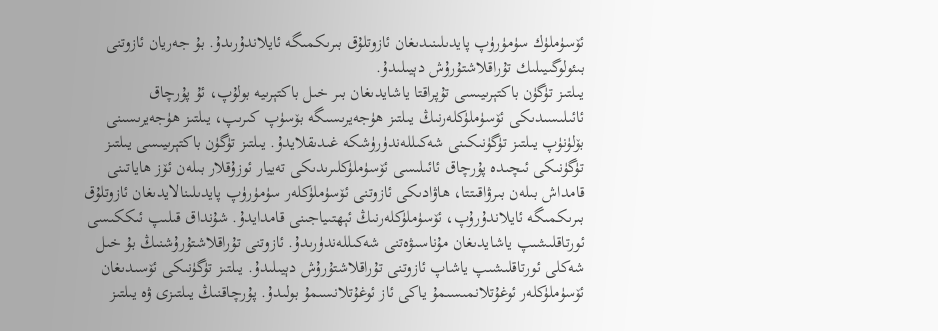ئۆسۈملۈك سۈمۈرۈپ پايدىلىنىدىغان ئازوتلۇق بىرىكمىگە ئايلاندۇرىدۇ. بۇ جەريان ئازوتنى بىئولوگىيىلىك تۇراقلاشتۇرۇش دېيىلىدۇ.
يىلتىز تۈگۈن باكتېرىيىسى تۇپراقتا ياشايدىغان بىر خىل باكتېرىيە بولۇپ، ئۇ پۇرچاق ئائىلىسىدىكى ئۆسۈملۈكلەرنىڭ يىلتىز ھۈجەيرىسىگە بۆسۈپ كىرىپ، يىلتىز ھۈجەيرىسىنى بۆلۈنۈپ يىلتىز تۈگۈنىكىنى شەكىللەندۈرۈشكە غىدىقلايدۇ. يىلتىز تۈگۈن باكتېرىيىسى يىلتىز تۈگۈنىكى ئىچىدە پۇرچاق ئائىلىسى ئۆسۈملۈكلىرىدىكى تەييار ئوزۇقلار بىلەن ئۆز ھاياتىنى قامداش بىلەن بىرۋاقىتتا، ھاۋادىكى ئازوتنى ئۆسۈملۈكلەر سۈمۈرۈپ پايدىلىنالايدىغان ئازوتلۇق بىرىكمىگە ئايلاندۇرۇپ، ئۆسۈملۈكلەرنىڭ ئېھتىياجىنى قامدايدۇ. شۇنداق قىلىپ ئىككىسى ئورتاقلىشىپ ياشايدىغان مۇناسىۋەتنى شەكىللەندۈرىدۇ. ئازوتنى تۇراقلاشتۇرۇشنىڭ بۇ خىل شەكلى ئورتاقلىشىپ ياشاپ ئازوتنى تۇراقلاشتۇرۇش دېيىلىدۇ. يىلتىز تۈگۈنىكى ئۆسىدىغان ئۆسۈملۈكلەر ئوغۇتلانمىسىمۇ ياكى ئاز ئوغۇتلانسىمۇ بولىدۇ. پۇرچاقنىڭ يىلتىزى ۋە يىلتىز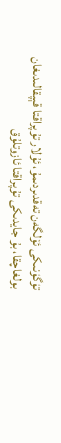تۈگۈنىكى ئۆلگەن تەقدىردىمۇ، ئۇلار تۇپراقتا قېپقالىدىغان بولغاچقا، بۇ جايدىكى تۇپراقتا ئازوتلۇق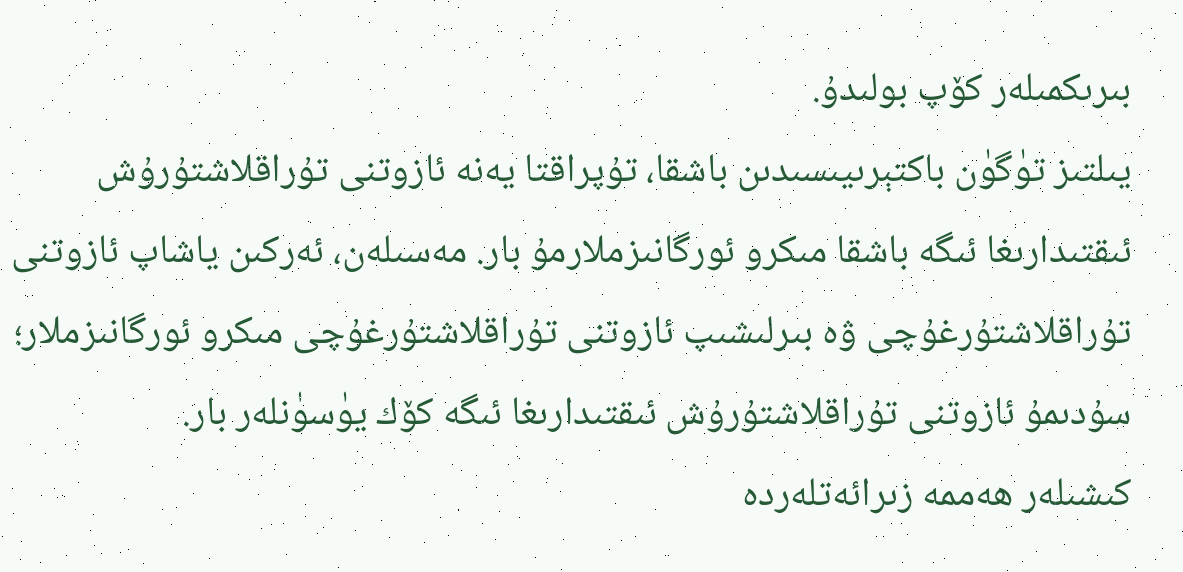بىرىكمىلەر كۆپ بولىدۇ.
يىلتىز تۈگۈن باكتېرىيىسىدىن باشقا، تۇپراقتا يەنە ئازوتنى تۇراقلاشتۇرۇش ئىقتىدارىغا ئىگە باشقا مىكرو ئورگانىزملارمۇ بار. مەسىلەن، ئەركىن ياشاپ ئازوتنى تۇراقلاشتۇرغۇچى ۋە بىرلىشىپ ئازوتنى تۇراقلاشتۇرغۇچى مىكرو ئورگانىزملار؛ سۇدىمۇ ئازوتنى تۇراقلاشتۇرۇش ئىقتىدارىغا ئىگە كۆك يۈسۈنلەر بار.
كىشىلەر ھەممە زىرائەتلەردە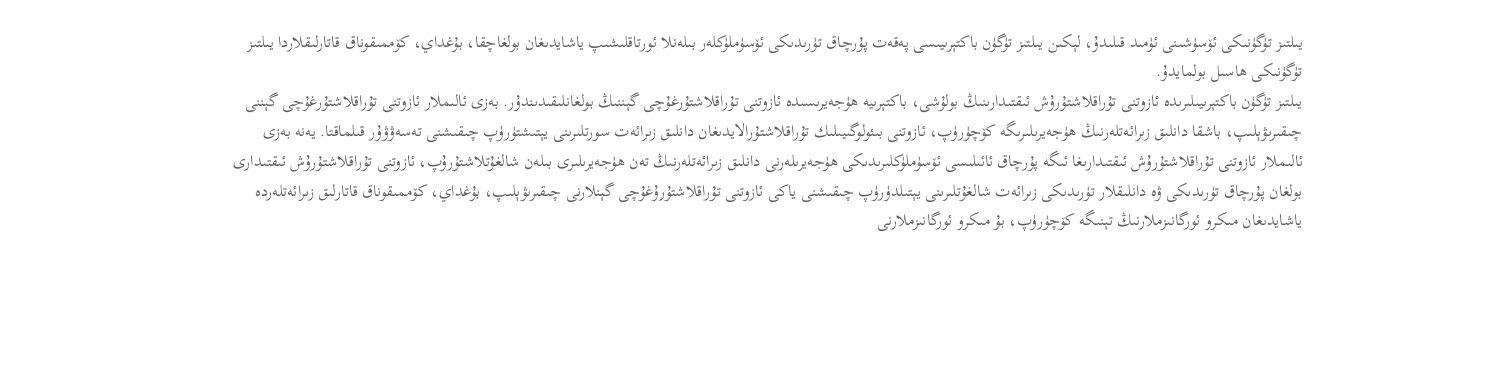يىلتىز تۈگۈنىكى ئۆسۈشىنى ئۈمىد قىلىدۇ، لېكىن يىلتىز تۈگۈن باكتېرىيىسى پەقەت پۇرچاق تۈرىدىكى ئۆسۈملۈكلەر بىلەنلا ئورتاقلىشىپ ياشايدىغان بولغاچقا، بۇغداي، كۆممىقوناق قاتارلىقلاردا يىلتىز تۈگۈنىكى ھاسىل بولمايدۇ.
يىلتىز تۈگۈن باكتېرىيىلىرىدە ئازوتنى تۇراقلاشتۇرۇش ئىقتىدارىنىڭ بولۇشى، باكتېرىيە ھۈجەيرىسىدە ئازوتنى تۇراقلاشتۇرغۇچى گېننىڭ بولغانلىقىدىندۇر. بەزى ئالىملار ئازوتنى تۇراقلاشتۇرغۇچى گېننى چىقىرىۋېلىپ، باشقا دانلىق زىرائەتلەرنىڭ ھۈجەيرىلىرىگە كۆچۈرۈپ، ئازوتنى بىئولوگىيىلىك تۇراقلاشتۇرالايدىغان دانلىق زىرائەت سورتلىرىنى يېتىشتۈرۈپ چىقىشنى تەسەۋۋۇر قىلماقتا. يەنە بەزى ئالىملار ئازوتنى تۇراقلاشتۇرۇش ئىقتىدارىغا ئىگە پۇرچاق ئائىلىسى ئۆسۈملۈكلىرىدىكى ھۈجەيرىلەرنى دانلىق زىرائەتلەرنىڭ تەن ھۈجەيرىلىرى بىلەن شالغۇتلاشتۇرۇپ، ئازوتنى تۇراقلاشتۇرۇش ئىقتىدارى بولغان پۇرچاق تۈرىدىكى ۋە دانلىقلار تۈرىدىكى زىرائەت شالغۇتلىرىنى يېتىلدۈرۈپ چىقىشنى ياكى ئازوتنى تۇراقلاشتۇرۇغۇچى گېنلارنى چىقىرىۋېلىپ، بۇغداي، كۆممىقوناق قاتارلىق زىرائەتلەردە ياشايدىغان مىكرو ئورگانىزملارنىڭ تېنىگە كۆچۈرۈپ، بۇ مىكرو ئورگانىزملارنى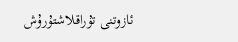ئازوتنى تۇراقلاشتۇرۇش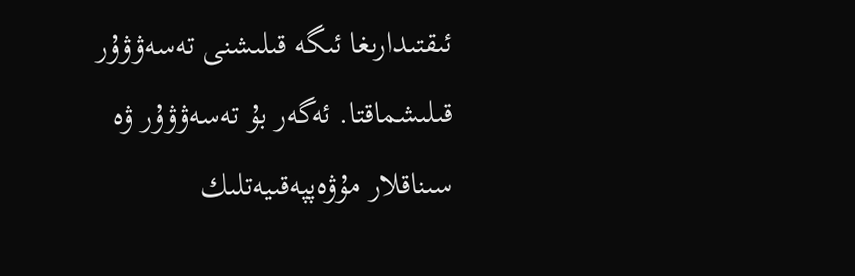ئىقتىدارىغا ئىگە قىلىشنى تەسەۋۋۇر قىلىشماقتا. ئەگەر بۇ تەسەۋۋۇر ۋە سىناقلار مۇۋەپپەقىيەتلىك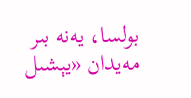بولسا، يەنە بىر مەيدان «يېشىل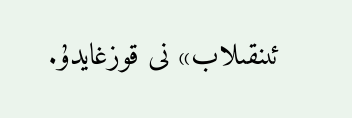ئىنقىلاب» نى قوزغايدۇ.